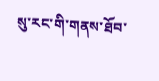སུ་རང་གི་གནས་ཐོབ་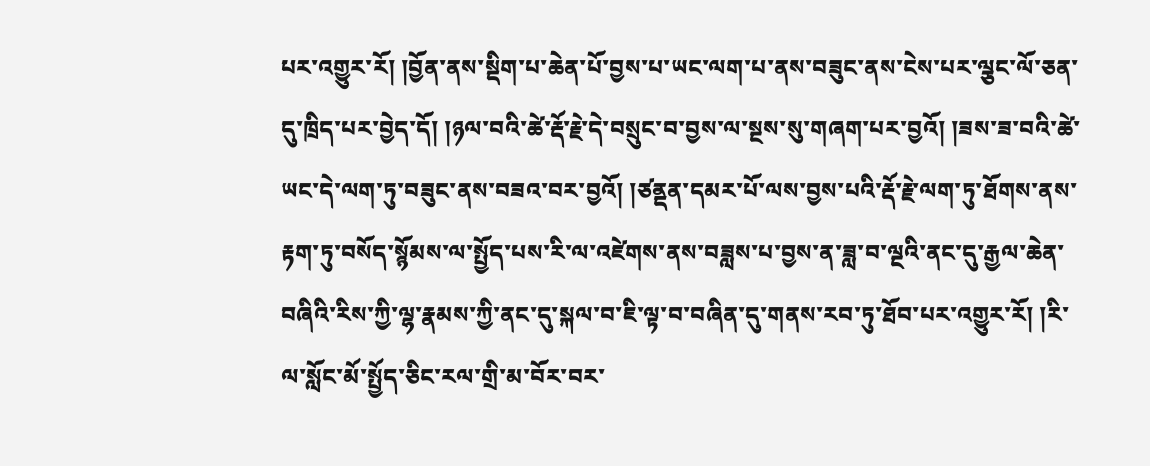པར་འགྱུར་རོ། །བྱོན་ནས་སྡིག་པ་ཆེན་པོ་བྱས་པ་ཡང་ལག་པ་ནས་བཟུང་ནས་ངེས་པར་ལྕང་ལོ་ཅན་དུ་ཁྲིད་པར་བྱེད་དོ། །ཉལ་བའི་ཚེ་རྡོ་རྗེ་དེ་བསྲུང་བ་བྱས་ལ་སྔས་སུ་གཞག་པར་བྱའོ། །ཟས་ཟ་བའི་ཚེ་ཡང་དེ་ལག་ཏུ་བཟུང་ནས་བཟའ་བར་བྱའོ། །ཙནྡན་དམར་པོ་ལས་བྱས་པའི་རྡོ་རྗེ་ལག་ཏུ་ཐོགས་ནས་རྟག་ཏུ་བསོད་སྙོམས་ལ་སྤྱོད་པས་རི་ལ་འཛེགས་ནས་བཟླས་པ་བྱས་ན་ཟླ་བ་ལྔའི་ནང་དུ་རྒྱལ་ཆེན་བཞིའི་རིས་ཀྱི་ལྷ་རྣམས་ཀྱི་ནང་དུ་སྐལ་བ་ཇི་ལྟ་བ་བཞིན་དུ་གནས་རབ་ཏུ་ཐོབ་པར་འགྱུར་རོ། །རི་ལ་སློང་མོ་སྤྱོད་ཅིང་རལ་གྲི་མ་བོར་བར་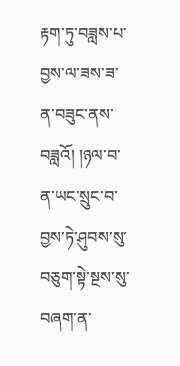རྟག་ཏུ་བཟླས་པ་བྱས་ལ་ཟས་ཟ་ན་བཟུང་ནས་བཟླའོ། །ཉལ་བ་ན་ཡང་སྲུང་བ་བྱས་ཏེ་ཤུབས་སུ་བཅུག་སྟེ་སྔས་སུ་བཞག་ན་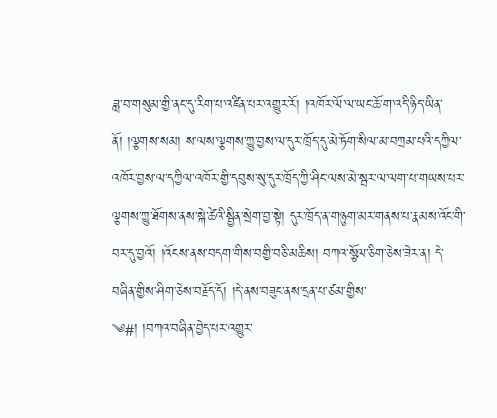ཟླ་བ་གསུམ་གྱི་ནང་དུ་རིག་པ་འཛིན་པར་འགྱུར་རོ། །འཁོར་ལོ་ལ་ཡང་ཆོ་ག་འདི་ཉིད་ཡིན་ནོ། །ལྕགས་སམ། ས་ལས་ལྕགས་ཀྱུ་བྱས་ལ་དུར་ཁྲོད་དུ་མེ་ཏོག་སིལ་མ་བཀྲམ་པའི་དཀྱིལ་འཁོར་བྱས་ལ་དཀྱིལ་འཁོར་གྱི་དབུས་སུ་དུར་ཁྲོད་ཀྱི་ཤིང་ལས་མེ་སྦར་ལ་ལག་པ་གཡས་པར་ལྕགས་ཀྱུ་ཐོགས་ནས་སྐེ་ཚེའི་སྦྱིན་སྲེག་བྱ་སྟེ། དུར་ཁྲོད་ན་གཉུག་མར་གནས་པ་རྣམས་འོང་གི་བར་དུ་བྱའོ། །འོངས་ནས་བདག་གིས་བགྱི་བཅི་མཆིས། བཀའ་སྩོལ་ཅིག་ཅེས་ཟེར་ན། དེ་བཞིན་གྱིས་ཤིག་ཅེས་བརྗོད་དོ། །དེ་ནས་བཟུང་ནས་དྲན་པ་ཙམ་གྱིས་
༄#། །བཀའ་བཞིན་བྱེད་པར་འགྱུར་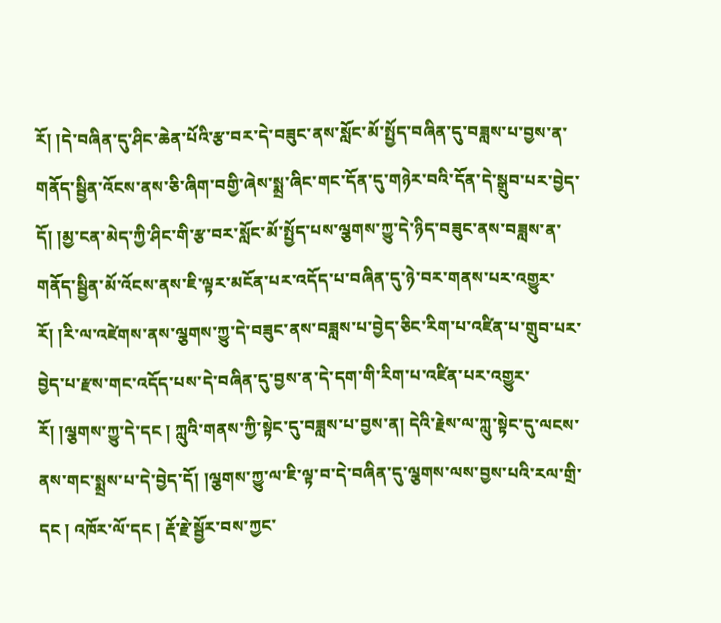རོ། །དེ་བཞིན་དུ་ཤིང་ཆེན་པོའི་རྩ་བར་དེ་བཟུང་ནས་སློང་མོ་སྤྱོད་བཞིན་དུ་བཟླས་པ་བྱས་ན་གནོད་སྦྱིན་འོངས་ནས་ཅི་ཞིག་བགྱི་ཞེས་སྨྲ་ཞིང་གང་དོན་དུ་གཉེར་བའི་དོན་དེ་སྒྲུབ་པར་བྱེད་དོ། །མྱ་ངན་མེད་ཀྱི་ཤིང་གི་རྩ་བར་སློང་མོ་སྤྱོད་པས་ལྕགས་ཀྱུ་དེ་ཉིད་བཟུང་ནས་བཟླས་ན་གནོད་སྦྱིན་མོ་འོངས་ནས་ཇི་ལྟར་མངོན་པར་འདོད་པ་བཞིན་དུ་ཉེ་བར་གནས་པར་འགྱུར་རོ། །རི་ལ་འཛེགས་ནས་ལྕགས་ཀྱུ་དེ་བཟུང་ནས་བཟླས་པ་བྱེད་ཅིང་རིག་པ་འཛིན་པ་གྲུབ་པར་བྱེད་པ་རྫས་གང་འདོད་པས་དེ་བཞིན་དུ་བྱས་ན་དེ་དག་གི་རིག་པ་འཛིན་པར་འགྱུར་རོ། །ལྕགས་ཀྱུ་དེ་དང ། ཀླུའི་གནས་ཀྱི་སྟེང་དུ་བཟླས་པ་བྱས་ན། དེའི་རྗེས་ལ་ཀླུ་སྟེང་དུ་ལངས་ནས་གང་སྨྲས་པ་དེ་བྱེད་དོ། །ལྕགས་ཀྱུ་ལ་ཇི་ལྟ་བ་དེ་བཞིན་དུ་ལྕགས་ལས་བྱས་པའི་རལ་གྲི་དང ། འཁོར་ལོ་དང ། རྡོ་རྗེ་སྦྱོར་བས་ཀྱང་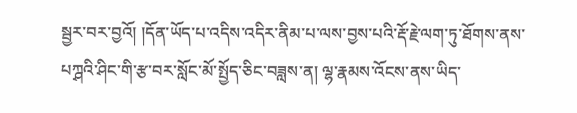སྦྱར་བར་བྱའོ། །དོན་ཡོད་པ་འདིས་འདིར་ནིམ་པ་ལས་བྱས་པའི་རྡོ་རྗེ་ལག་ཏུ་ཐོགས་ནས་པཀྴའི་ཤིང་གི་རྩ་བར་སློང་མོ་སྤྱོད་ཅིང་བཟླས་ན། ལྷ་རྣམས་འོངས་ནས་ཡིད་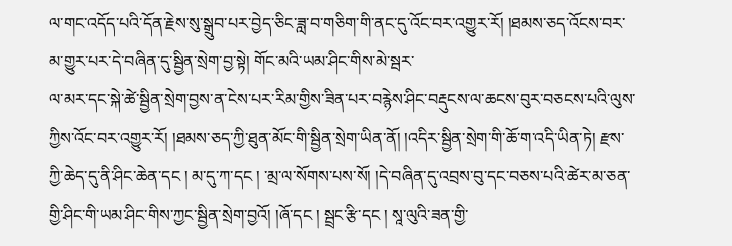ལ་གང་འདོད་པའི་དོན་རྗེས་སུ་སྒྲུབ་པར་བྱེད་ཅིང་ཟླ་བ་གཅིག་གི་ནང་དུ་འོང་བར་འགྱུར་རོ། །ཐམས་ཅད་འོངས་བར་མ་གྱུར་པར་དེ་བཞིན་དུ་སྦྱིན་སྲེག་བྱ་སྟེ། གོང་མའི་ཡམ་ཤིང་གིས་མེ་སྦར་
ལ་མར་དང་སྐེ་ཚེ་སྦྱིན་སྲེག་བྱས་ན་ངེས་པར་རིམ་གྱིས་ཟིན་པར་བརྙེས་ཤིང་བརྡུངས་ལ་ཆངས་བུར་བཅངས་པའི་ལུས་ཀྱིས་འོང་བར་འགྱུར་རོ། །ཐམས་ཅད་ཀྱི་ཐུན་མོང་གི་སྦྱིན་སྲེག་ཡིན་ནོ། །འདིར་སྦྱིན་སྲེག་གི་ཆོ་ག་འདི་ཡིན་ཏེ། རྫས་ཀྱི་ཆེད་དུ་ནི་ཤིང་ཆེན་དང ། མ་དུ་ཀ་དང ། ་མྲ་ལ་སོགས་པས་སོ། །དེ་བཞིན་དུ་འབྲས་བུ་དང་བཅས་པའི་ཚེར་མ་ཅན་གྱི་ཤིང་གི་ཡམ་ཤིང་གིས་ཀྱང་སྦྱིན་སྲེག་བྱའོ། །ཞོ་དང ། སྦྲང་རྩི་དང ། སཱ་ལུའི་ཟན་གྱི་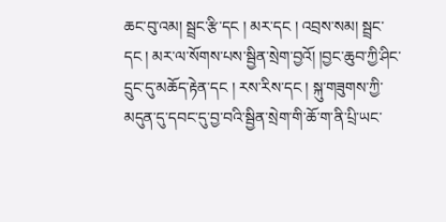ཆང་བུ་འམ། སྦྲང་རྩི་དང ། མར་དང ། འབྲས་སམ། སྦྲང་དང ། མར་ལ་སོགས་པས་སྦྱིན་སྲེག་བྱའོ། །བྱང་ཆུབ་ཀྱི་ཤིང་དྲུང་དུ་མཆོད་རྟེན་དང ། རས་རིས་དང ། སྐུ་གཟུགས་ཀྱི་མདུན་དུ་དབང་དུ་བྱ་བའི་སྦྱིན་སྲེག་གི་ཆོ་ག་ནི་པྲི་ཡང་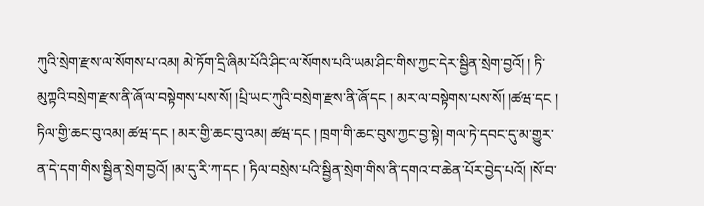ཀུའི་སྲེག་རྫས་ལ་སོགས་པ་འམ། མེ་ཏོག་དྲི་ཞིམ་པོའི་ཤིང་ལ་སོགས་པའི་ཡམ་ཤིང་གིས་ཀྱང་དེར་སྦྱིན་སྲེག་བྱའོ། ། ཏི་མུཀྟའི་བསྲེག་རྫས་ནི་ཞོ་ལ་བསྟེགས་པས་སོ། །པྲི་ཡང་ཀུའི་བསྲེག་རྫས་ནི་ཞོ་དང ། མར་ལ་བསྟེགས་པས་སོ། །ཚཝ་དང ། ཏིལ་གྱི་ཆང་བུ་འམ། ཚཝ་དང ། མར་གྱི་ཆང་བུ་འམ། ཚཝ་དང ། ཁྲག་གི་ཆང་བུས་ཀྱང་བྱ་སྟེ། གལ་ཏེ་དབང་དུ་མ་གྱུར་ན་དེ་དག་གིས་སྦྱིན་སྲེག་བྱའོ། །མ་དུ་རི་ཀ་དང ། ཏིལ་བསྲེས་པའི་སྦྱིན་སྲེག་གིས་ནི་དགའ་བ་ཆེན་པོར་བྱེད་པའོ། །སོ་བ་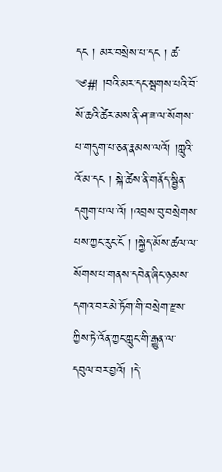དང ། མར་བསྲེས་པ་དང ། ཚ་
༄#། །བའི་མར་དང་སྦགས་པའི་བོ་སོ་ཆའི་ཚེར་མས་ནི་ཤ་ཟ་ལ་སོགས་པ་གདུག་པ་ཅན་རྣམས་ལའོ། །ཀླུའི་འོ་མ་དང ། སྐེ་ཚེས་ནི་གནོད་སྦྱིན་དགུག་པ་ལ་འོ། །འབྲས་བུ་བསྲེགས་པས་ཀྱང་རུང་ངོ ། །སྐྱེད་མོས་ཚལ་ལ་སོགས་པ་གནས་དབེན་ཞིང་ཉམས་དགའ་བར་མེ་ཏོག་གི་བསྲེག་རྫས་ཀྱིས་ཏེ་འོན་ཀྱང་ཀླུང་གི་རྒྱུན་ལ་དབུལ་བར་བྱའོ། །དེ་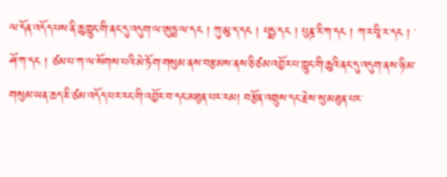ལ་དོན་འདོད་པས་ནི་ཆུ་ཀླུང་གི་ནང་དུ་འདུག་ལ་ཨུཏྤ་ལ་དང ། ཀུ་མུ་ད་དང ། པདྨ་དང ། པུཎྜ་རི་ཀ་དང ། ཀ་ར་བཱི་ར་དང ། ་ཤོ་ཀ་དང ། ཙམ་པ་ཀ་ལ་སོགས་པའི་མེ་ཏོག་གསུམ་ནས་བརྩམས་ནས་ཅི་ཙམ་འབྱོར་པ་ཀླུང་གི་ཆུའི་ནང་དུ་འདུག་ནས་ཉི་མ་གསུམ་ཡན་ཆད་ཇི་ཙམ་འདོད་པར་རང་གི་འབྱོར་བ་དང་མཐུན་པར་རམ། བརྩོན་འགྲུས་དང་རྗེས་སུ་མཐུན་པར་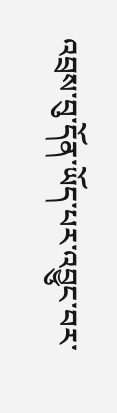འབྲས་བུ་དོན་ཡོད་པར་འབྱུང་བར་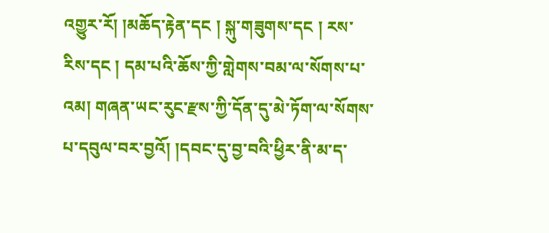འགྱུར་རོ། །མཆོད་རྟེན་དང ། སྐུ་གཟུགས་དང ། རས་རིས་དང ། དམ་པའི་ཆོས་ཀྱི་གླེགས་བམ་ལ་སོགས་པ་འམ། གཞན་ཡང་རུང་རྫས་ཀྱི་དོན་དུ་མེ་ཏོག་ལ་སོགས་པ་དབུལ་བར་བྱའོ། །དབང་དུ་བྱ་བའི་ཕྱིར་ནི་མ་ད་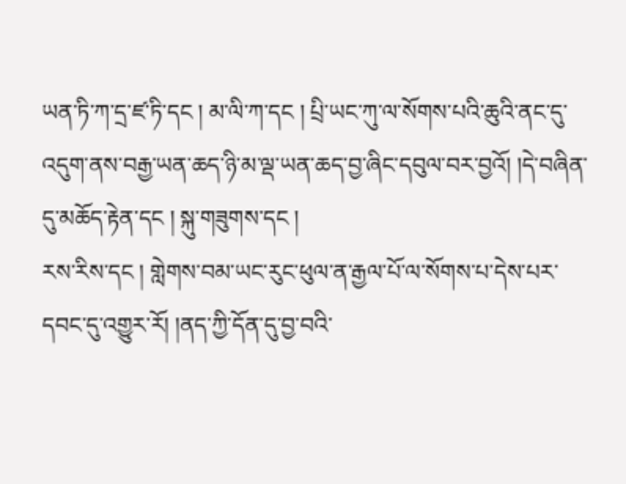ཡན་ཏི་ཀ་དྲ་ཛ་ཏི་དང ། མ་ལི་ཀ་དང ། པྲི་ཡང་ཀུ་ལ་སོགས་པའི་ཆུའི་ནང་དུ་འདུག་ནས་བརྒྱ་ཡན་ཆད་ཉི་མ་ལྡ་ཡན་ཆད་བྱ་ཞིང་དབུལ་བར་བྱའོ། །དེ་བཞིན་དུ་མཆོད་རྟེན་དང ། སྐུ་གཟུགས་དང །
རས་རིས་དང ། གླེགས་བམ་ཡང་རུང་ཕུལ་ན་རྒྱལ་པོ་ལ་སོགས་པ་དེས་པར་དབང་དུ་འགྱུར་རོ། །ནད་ཀྱི་དོན་དུ་བྱ་བའི་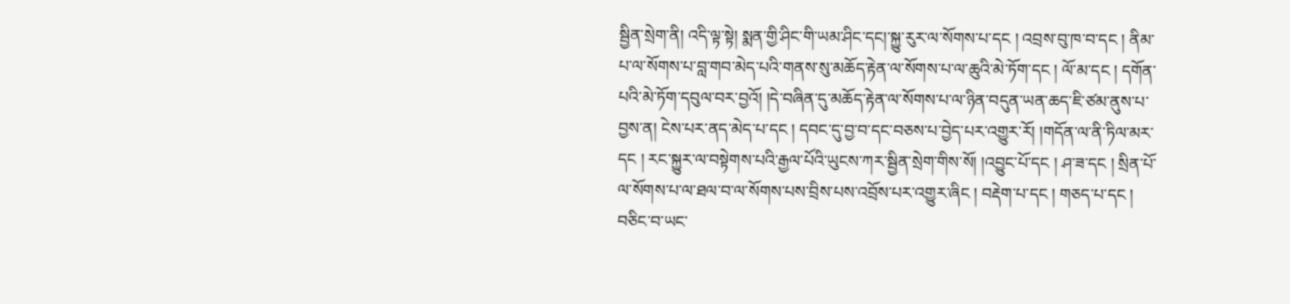སྦྱིན་སྲེག་ནི། འདི་ལྟ་སྟེ། སྨན་གྱི་ཤིང་གི་ཡམ་ཤིང་དང།་སྐྱུ་རུར་ལ་སོགས་པ་དང ། འབྲས་བུ་ཁ་བ་དང ། ནིམ་པ་ལ་སོགས་པ་བླ་གབ་མེད་པའི་གནས་སུ་མཆོད་རྟེན་ལ་སོགས་པ་ལ་ཆུའི་མེ་ཏོག་དང ། ལོ་མ་དང ། དགོན་པའི་མེ་ཏོག་དབུལ་བར་བྱའོ། །དེ་བཞིན་དུ་མཆོད་རྟེན་ལ་སོགས་པ་ལ་ཉིན་བདུན་ཡན་ཆད་ཇི་ཙམ་ནུས་པ་བྱས་ན། ངེས་པར་ནད་མེད་པ་དང ། དབང་དུ་བྱ་བ་དང་བཅས་པ་བྱེད་པར་འགྱུར་རོ། །གདོན་ལ་ནི་ཏིལ་མར་དང ། རང་སྐྱུར་ལ་བསྟེགས་པའི་རྒྱལ་པོའི་ཡུངས་ཀར་སྦྱིན་སྲེག་གིས་སོ། །འབྱུང་པོ་དང ། ཤ་ཟ་དང ། སྲིན་པོ་ལ་སོགས་པ་ལ་ཐལ་བ་ལ་སོགས་པས་བྲིས་པས་འབྲོས་པར་འགྱུར་ཞིང ། བརྡེག་པ་དང ། གཅད་པ་དང ། བཅིང་བ་ཡང་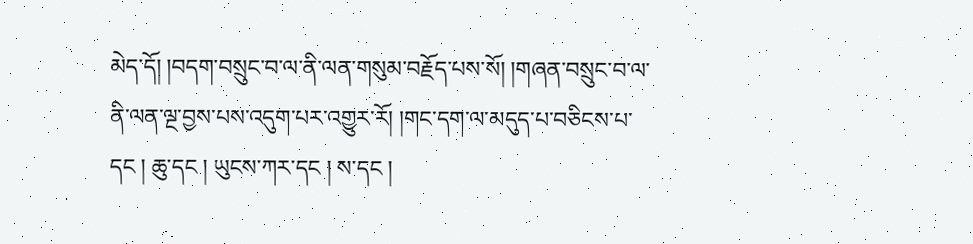མེད་དོ། །བདག་བསྲུང་བ་ལ་ནི་ལན་གསུམ་བརྗོད་པས་སོ། །གཞན་བསྲུང་བ་ལ་ནི་ལན་ལྔ་བྱས་པས་འདུག་པར་འགྱུར་རོ། །གང་དག་ལ་མདུད་པ་བཅིངས་པ་དང ། ཆུ་དང ། ཡུངས་ཀར་དང ། ས་དང །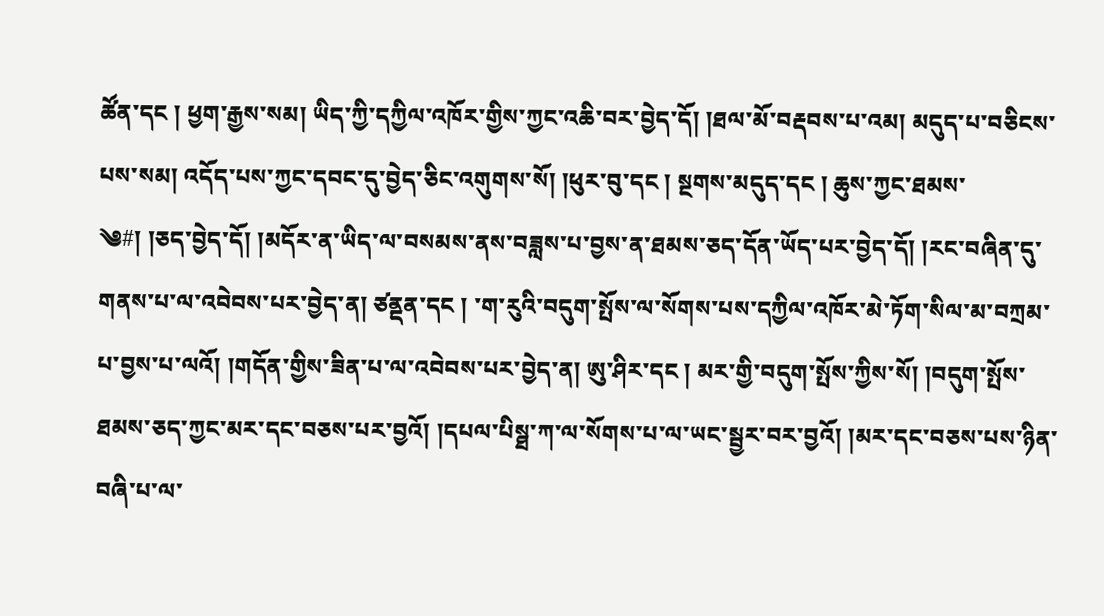ཚོན་དང ། ཕྱག་རྒྱས་སམ། ཡིད་ཀྱི་དཀྱིལ་འཁོར་གྱིས་ཀྱང་འཆི་བར་བྱེད་དོ། །ཐལ་མོ་བརྡབས་པ་འམ། མདུད་པ་བཅིངས་པས་སམ། འདོད་པས་ཀྱང་དབང་དུ་བྱེད་ཅིང་འགུགས་སོ། །ཕུར་བུ་དང ། སྔགས་མདུད་དང ། ཆུས་ཀྱང་ཐམས་
༄#། །ཅད་བྱེད་དོ། །མདོར་ན་ཡིད་ལ་བསམས་ནས་བཟླས་པ་བྱས་ན་ཐམས་ཅད་དོན་ཡོད་པར་བྱེད་དོ། །རང་བཞིན་དུ་གནས་པ་ལ་འབེབས་པར་བྱེད་ན། ཙནྡན་དང ། ་ག་རུའི་བདུག་སྤོས་ལ་སོགས་པས་དཀྱིལ་འཁོར་མེ་ཏོག་སིལ་མ་བཀྲམ་པ་བྱས་པ་ལའོ། །གདོན་གྱིས་ཟིན་པ་ལ་འབེབས་པར་བྱེད་ན། ཨུ་ཤིར་དང ། མར་གྱི་བདུག་སྤོས་ཀྱིས་སོ། །བདུག་སྤོས་ཐམས་ཅད་ཀྱང་མར་དང་བཅས་པར་བྱའོ། །དཔལ་པིསྠ་ཀ་ལ་སོགས་པ་ལ་ཡང་སྦྱར་བར་བྱའོ། །མར་དང་བཅས་པས་ཉིན་བཞི་པ་ལ་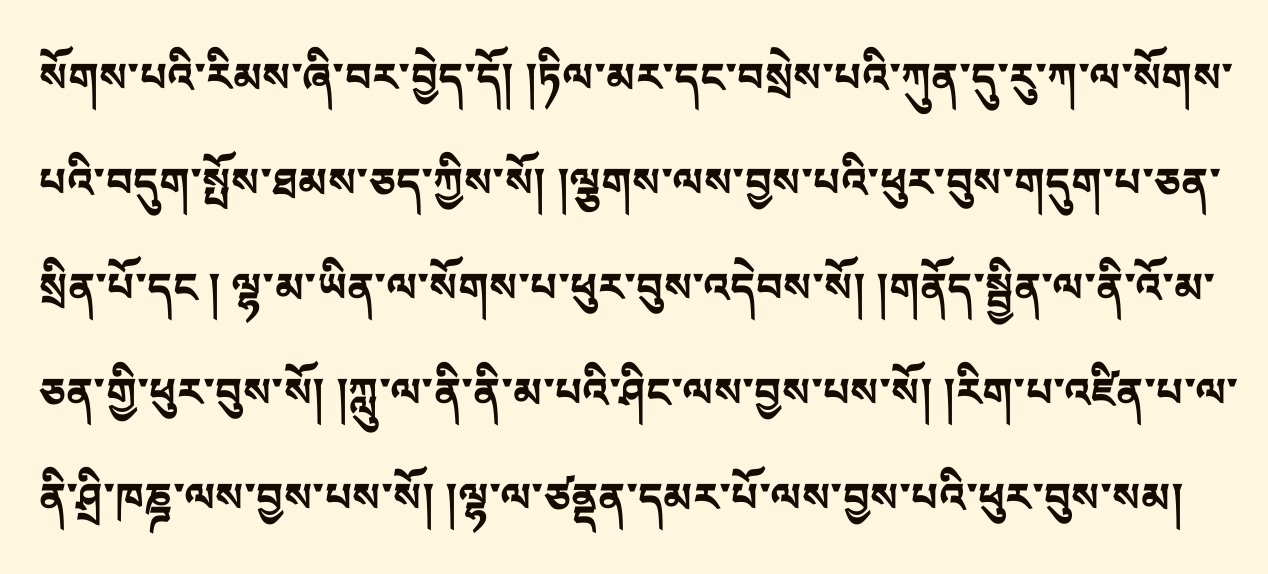སོགས་པའི་རིམས་ཞི་བར་བྱེད་དོ། །ཏིལ་མར་དང་བསྲེས་པའི་ཀུན་དུ་རུ་ཀ་ལ་སོགས་པའི་བདུག་སྤོས་ཐམས་ཅད་ཀྱིས་སོ། །ལྕགས་ལས་བྱས་པའི་ཕུར་བུས་གདུག་པ་ཅན་སྲིན་པོ་དང ། ལྷ་མ་ཡིན་ལ་སོགས་པ་ཕུར་བུས་འདེབས་སོ། །གནོད་སྦྱིན་ལ་ནི་འོ་མ་ཅན་གྱི་ཕུར་བུས་སོ། །ཀླུ་ལ་ནི་ནི་མ་པའི་ཤིང་ལས་བྱས་པས་སོ། །རིག་པ་འཛིན་པ་ལ་ནི་ཤྲི་ཁཎྜ་ལས་བྱས་པས་སོ། །ལྷ་ལ་ཙནྡན་དམར་པོ་ལས་བྱས་པའི་ཕུར་བུས་སམ།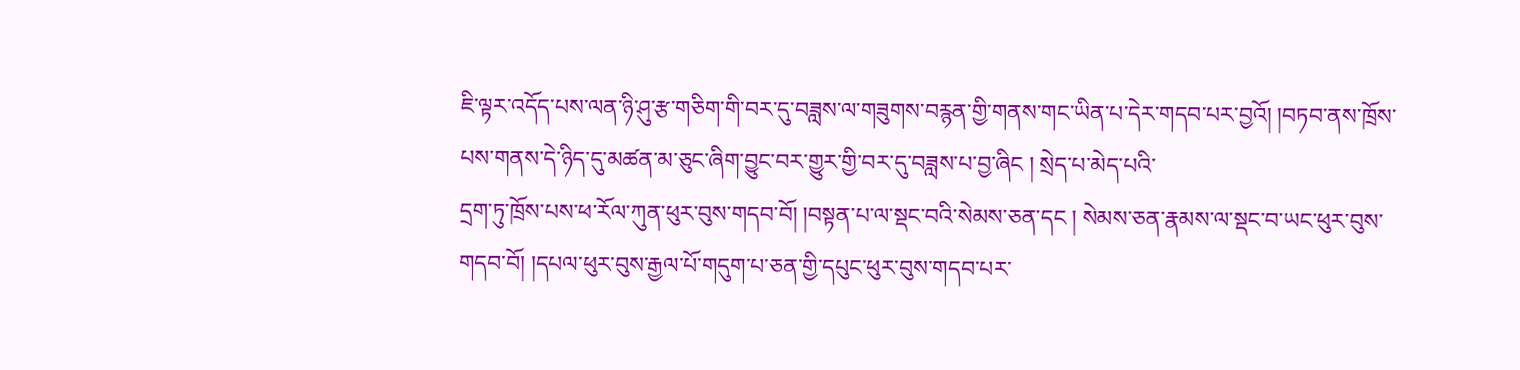ཇི་ལྟར་འདོད་པས་ལན་ཉི་ཤུ་རྩ་གཅིག་གི་བར་དུ་བཟླས་ལ་གཟུགས་བརྙན་གྱི་གནས་གང་ཡིན་པ་དེར་གདབ་པར་བྱའོ། །བཏབ་ནས་ཁྲོས་པས་གནས་དེ་ཉིད་དུ་མཚན་མ་ཅུང་ཞིག་བྱུང་བར་གྱུར་གྱི་བར་དུ་བཟླས་པ་བྱ་ཞིང ། སྲེད་པ་མེད་པའི་
དྲག་ཏུ་ཁྲོས་པས་ཕ་རོལ་ཀུན་ཕུར་བུས་གདབ་བོ། །བསྟན་པ་ལ་སྡང་བའི་སེམས་ཅན་དང ། སེམས་ཅན་རྣམས་ལ་སྡང་བ་ཡང་ཕུར་བུས་གདབ་བོ། །དཔལ་ཕུར་བུས་རྒྱལ་པོ་གདུག་པ་ཅན་གྱི་དཔུང་ཕུར་བུས་གདབ་པར་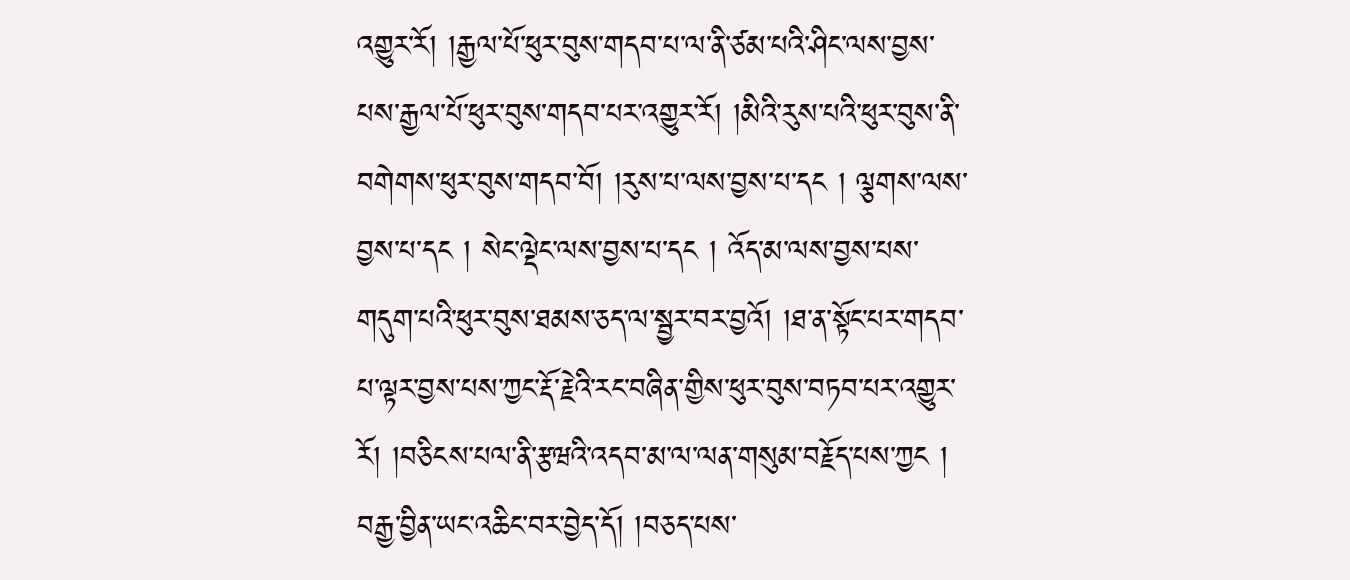འགྱུར་རོ། །རྒྱལ་པོ་ཕུར་བུས་གདབ་པ་ལ་ནི་ཙམ་པའི་ཤིང་ལས་བྱས་པས་རྒྱལ་པོ་ཕུར་བུས་གདབ་པར་འགྱུར་རོ། །མིའི་རུས་པའི་ཕུར་བུས་ནི་བགེགས་ཕུར་བུས་གདབ་བོ། །རུས་པ་ལས་བྱས་པ་དང ། ལྕགས་ལས་བྱས་པ་དང ། སེང་ལྡེང་ལས་བྱས་པ་དང ། འོད་མ་ལས་བྱས་པས་གདུག་པའི་ཕུར་བུས་ཐམས་ཅད་ལ་སྦྱར་བར་བྱའོ། །ཐ་ན་སྟོང་པར་གདབ་པ་ལྟར་བྱས་པས་ཀྱང་རྡོ་རྗེའི་རང་བཞིན་གྱིས་ཕུར་བུས་བཏབ་པར་འགྱུར་རོ། །བཅིངས་པལ་ནི་རྩཝའི་འདབ་མ་ལ་ལན་གསུམ་བརྗོད་པས་ཀྱང ། བརྒྱ་བྱིན་ཡང་འཆིང་བར་བྱེད་དོ། །བཅད་པས་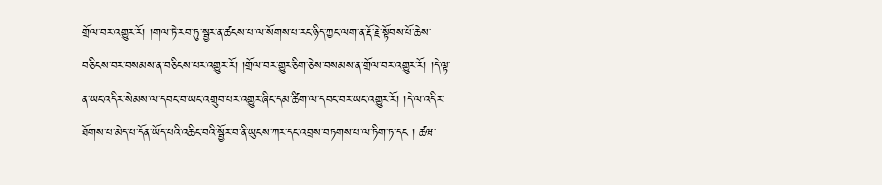གྲོལ་བར་འགྱུར་རོ། །གལ་ཏེ་རབ་ཏུ་སྦྱར་ན་ཚངས་པ་ལ་སོགས་པ་རང་ཉིད་ཀྱང་ལག་ན་རྡོ་རྗེ་སྟོབས་པོ་ཆེས་བཅིངས་བར་བསམས་ན་བཅིངས་པར་འགྱུར་རོ། །གྲོལ་བར་གྱུར་ཅིག་ཅེས་བསམས་ན་གྲོལ་བར་འགྱུར་རོ། །དེ་ལྟ་ན་ཡང་འདིར་སེམས་ལ་དབང་བ་ཡང་འགྲུབ་པར་འགྱུར་ཞིང་དམ་ཚིག་ལ་དབང་བར་ཡང་འགྱུར་རོ། །དེ་ལ་འདིར་ཐོགས་པ་མེད་པ་དོན་ཡོད་པའི་འཆིང་བའི་སྦྱོར་བ་ནི་ཡུངས་ཀར་དང་འབྲས་བཏགས་པ་ལ་ཏིག་ཏ་དང ། ཚཝ་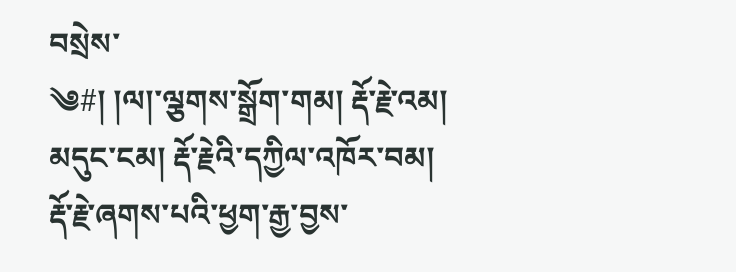བསྲེས་
༄#། །ལ།་ལྕགས་སྒྲོག་གམ། རྡོ་རྗེ་འམ། མདུང་ངམ། རྡོ་རྗེའི་དཀྱིལ་འཁོར་བམ། རྡོ་རྗེ་ཞགས་པའི་ཕྱག་རྒྱ་བྱས་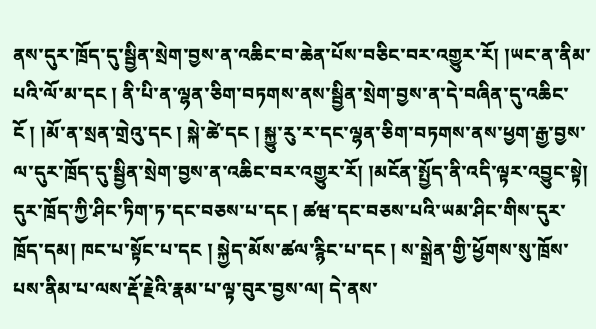ནས་དུར་ཁྲོད་དུ་སྦྱིན་སྲེག་བྱས་ན་འཆིང་བ་ཆེན་པོས་བཅིང་བར་འགྱུར་རོ། །ཡང་ན་ནིམ་པའི་ལོ་མ་དང ། ནི་པི་ན་ལྷན་ཅིག་བཏགས་ནས་སྦྱིན་སྲེག་བྱས་ན་དེ་བཞིན་དུ་འཆིང་ངོ ། །མོ་ན་སྲན་གྲེའུ་དང ། སྐེ་ཚེ་དང ། སྐྱུ་རུ་ར་དང་ལྷན་ཅིག་བཏགས་ནས་ཕྱག་རྒྱ་བྱས་ལ་དུར་ཁྲོད་དུ་སྦྱིན་སྲེག་བྱས་ན་འཆིང་བར་འགྱུར་རོ། །མངོན་སྤྱོད་ནི་འདི་ལྟར་འབྱུང་སྟེ། དུར་ཁྲོད་ཀྱི་ཤིང་ཏིག་ཏ་དང་བཅས་པ་དང ། ཚཝ་དང་བཅས་པའི་ཡམ་ཤིང་གིས་དུར་ཁྲོད་དམ། ཁང་པ་སྟོང་པ་དང ། སྐྱེད་མོས་ཚལ་རྙིང་པ་དང ། ས་སྒྲེན་གྱི་ཕྱོགས་སུ་ཁྲོས་པས་ནིམ་པ་ལས་རྡོ་རྗེའི་རྣམ་པ་ལྟ་བུར་བྱས་ལ། དེ་ནས་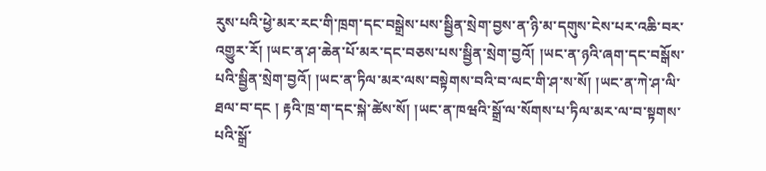རུས་པའི་ཕྱེ་མར་རང་གི་ཁྲག་དང་བསྒྲེས་པས་སྦྱིན་སྲེག་བྱས་ན་ཉི་མ་དགུས་ངེས་པར་འཆི་བར་འགྱུར་རོ། །ཡང་ན་ཤ་ཆེན་པོ་མར་དང་བཅས་པས་སྦྱིན་སྲེག་བྱའོ། །ཡང་ན་ཉའི་ཞག་དང་བསྒོས་པའི་སྦྱིན་སྲེག་བྱའོ། །ཡང་ན་ཏིལ་མར་ལས་བསྟེགས་བའི་བ་ལང་གི་ཤ་ས་སོ། །ཡང་ན་ཀེ་ཤ་ལི་ཐལ་བ་དང ། རྟའི་ཁྲ་ག་དང་སྐེ་ཚེས་སོ། །ཡང་ན་ཁཝའི་སྒྲོ་ལ་སོགས་པ་ཏིལ་མར་ལ་བ་སྟགས་པའི་སྒྲོ་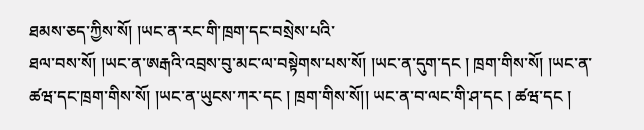ཐམས་ཅད་ཀྱིས་སོ། །ཡང་ན་རང་གི་ཁྲག་དང་བསྲེས་པའི་
ཐལ་བས་སོ། །ཡང་ན་ཨརྒའི་འབྲས་བུ་མང་ལ་བསྟེགས་པས་སོ། །ཡང་ན་དུག་དང ། ཁྲག་གིས་སོ། །ཡང་ན་ཚཝ་དང་ཁྲག་གིས་སོ། །ཡང་ན་ཡུངས་ཀར་དང ། ཁྲག་གིས་སོ།། ཡང་ན་བ་ལང་གི་ཤ་དང ། ཚཝ་དང །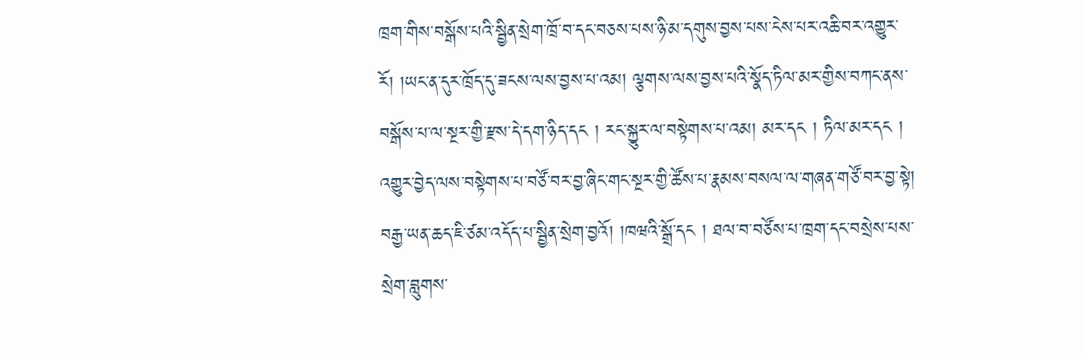ཁྲག་གིས་བསྒོས་པའི་སྦྱིན་སྲེག་ཁྲོ་བ་དང་བཅས་པས་ཉི་མ་དགུས་བྱས་པས་ངེས་པར་འཆི་བར་འགྱུར་རོ། །ཡང་ན་དུར་ཁྲོད་དུ་ཟངས་ལས་བྱས་པ་འམ། ལྕགས་ལས་བྱས་པའི་སྣོད་ཏིལ་མར་གྱིས་བཀང་ནས་བསྒོས་པ་ལ་སྔར་གྱི་རྫས་དེ་དག་ཉིད་དང ། རང་སྐྱུར་ལ་བསྟེགས་པ་འམ། མར་དང ། ཏིལ་མར་དང ། འགྱུར་བྱེད་ལས་བསྟེགས་པ་བཙོ་བར་བྱ་ཞིང་གང་སྔར་གྱི་ཚོས་པ་རྣམས་བསལ་ལ་གཞན་གཙོ་བར་བྱ་སྟེ། བརྒྱ་ཡན་ཆད་ཇི་ཙམ་འདོད་པ་སྦྱིན་སྲེག་བྱའོ། །ཁཝའི་སྒྲོ་དང ། ཐལ་བ་བཙོས་པ་ཁྲག་དང་བསྲེས་པས་སྲེག་བླུགས་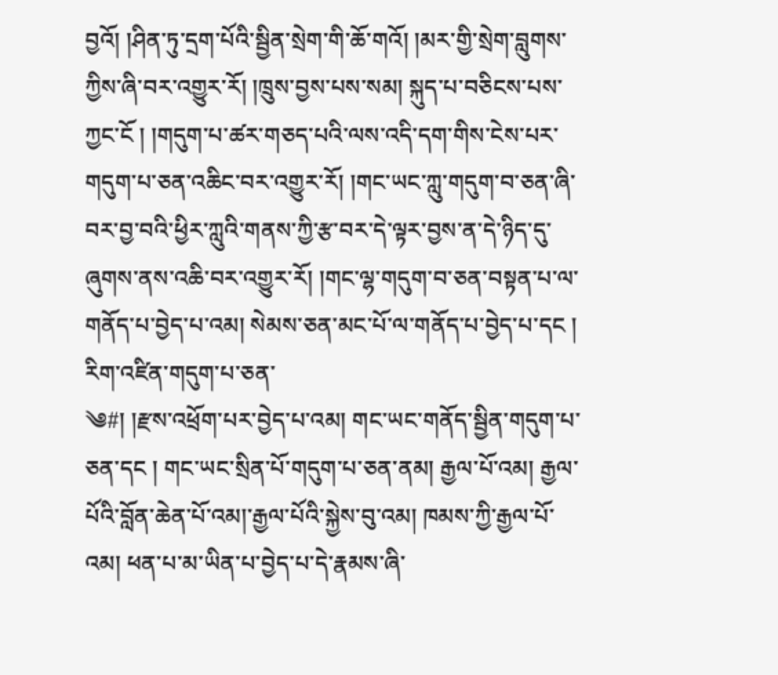བྱའོ། །ཤིན་ཏུ་དྲག་པོའི་སྦྱིན་སྲེག་གི་ཆོ་གའོ། །མར་གྱི་སྲེག་བླུགས་ཀྱིས་ཞི་བར་འགྱུར་རོ། །ཁྲུས་བྱས་པས་སམ། སྐུད་པ་བཅིངས་པས་ཀྱང་ངོ ། །གདུག་པ་ཚར་གཅད་པའི་ལས་འདི་དག་གིས་ངེས་པར་གདུག་པ་ཅན་འཆིང་བར་འགྱུར་རོ། །གང་ཡང་ཀླུ་གདུག་བ་ཅན་ཞི་བར་བྱ་བའི་ཕྱིར་ཀླུའི་གནས་ཀྱི་རྩ་བར་དེ་ལྟར་བྱས་ན་དེ་ཉིད་དུ་ཞུགས་ནས་འཆི་བར་འགྱུར་རོ། །གང་ལྷ་གདུག་བ་ཅན་བསྟན་པ་ལ་གནོད་པ་བྱེད་པ་འམ། སེམས་ཅན་མང་པོ་ལ་གནོད་པ་བྱེད་པ་དང ། རིག་འཛིན་གདུག་པ་ཅན་
༄#། །རྫས་འཕྲོག་པར་བྱེད་པ་འམ། གང་ཡང་གནོད་སྦྱིན་གདུག་པ་ཅན་དང ། གང་ཡང་སྲིན་པོ་གདུག་པ་ཅན་ནམ། རྒྱལ་པོ་འམ། རྒྱལ་པོའི་བློན་ཆེན་པོ་འམ།་རྒྱལ་པོའི་སྐྱེས་བུ་འམ། ཁམས་ཀྱི་རྒྱལ་པོ་འམ། ཕན་པ་མ་ཡིན་པ་བྱེད་པ་དེ་རྣམས་ཞི་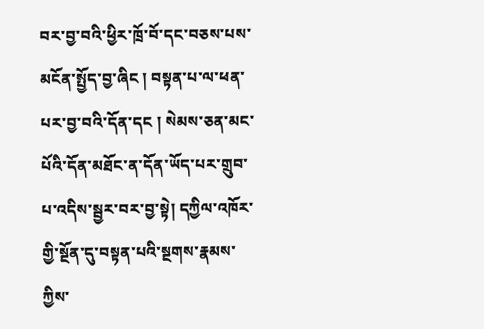བར་བྱ་བའི་ཕྱིར་ཁྲོ་བོ་དང་བཅས་པས་མངོན་སྤྱོད་བྱ་ཞིང ། བསྟན་པ་ལ་ཕན་པར་བྱ་བའི་དོན་དང ། སེམས་ཅན་མང་པོའི་དོན་མཐོང་ན་དོན་ཡོད་པར་གྲུབ་པ་འདིས་སྦྱར་བར་བྱ་སྟེ། དཀྱིལ་འཁོར་གྱི་སྔོན་དུ་བསྟན་པའི་སྔགས་རྣམས་ཀྱིས་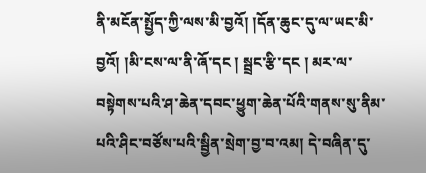ནི་མངོན་སྤྱོད་ཀྱི་ལས་མི་བྱའོ། །དོན་ཆུང་དུ་ལ་ཡང་མི་བྱའོ། །མི་ངས་ལ་ནི་ཞོ་དང ། སྦྲང་རྩི་དང ། མར་ལ་བསྟེགས་པའི་ཤ་ཆེན་དབང་ཕྱུག་ཆེན་པོའི་གནས་སུ་ནིམ་པའི་ཤིང་བཙོས་པའི་སྦྱིན་སྲེག་བྱ་བ་འམ། དེ་བཞིན་དུ་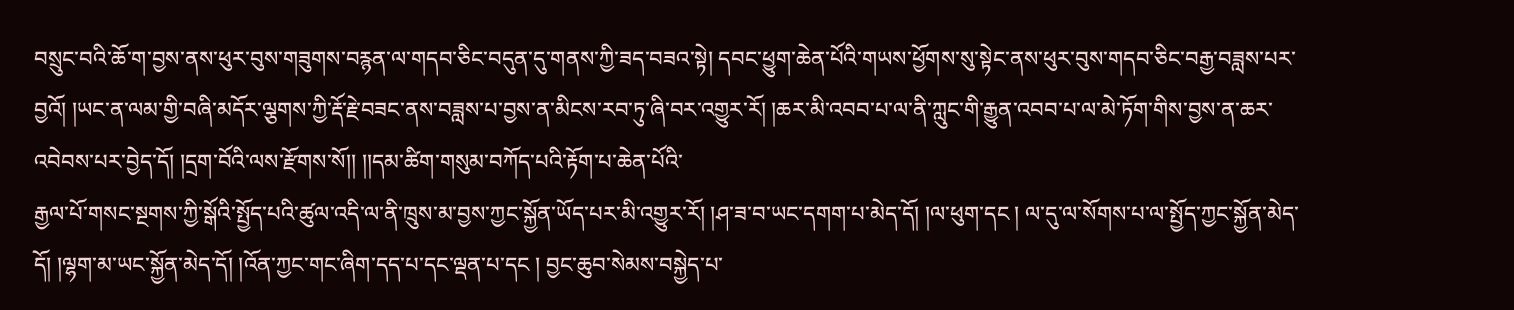བསྲུང་བའི་ཆོ་ག་བྱས་ནས་ཕུར་བུས་གཟུགས་བརྙན་ལ་གདབ་ཅིང་བདུན་དུ་གནས་ཀྱི་ཟད་བཟའ་སྟེ། དབང་ཕྱུག་ཆེན་པོའི་གཡས་ཕྱོགས་སུ་སྟེང་ནས་ཕུར་བུས་གདབ་ཅིང་བརྒྱ་བཟླས་པར་བྱའོ། །ཡང་ན་ལམ་གྱི་བཞི་མདོར་ལྕགས་ཀྱི་རྡོ་རྗེ་བཟང་ནས་བཟླས་པ་བྱས་ན་མིངས་རབ་ཏུ་ཞི་བར་འགྱུར་རོ། །ཆར་མི་འབབ་པ་ལ་ནི་ཀླུང་གི་རྒྱུན་འབབ་པ་ལ་མེ་ཏོག་གིས་བྱས་ན་ཆར་འབེབས་པར་བྱེད་དོ། །དྲག་བོའི་ལས་རྫོགས་སོ།། །།དམ་ཚིག་གསུམ་བཀོད་པའི་རྟོག་པ་ཆེན་པོའི་
རྒྱལ་པོ་གསང་སྔགས་ཀྱི་སྒོའི་སྤྱོད་པའི་ཚུལ་འདི་ལ་ནི་ཁྲུས་མ་བྱས་ཀྱང་སྐྱོན་ཡོད་པར་མི་འགྱུར་རོ། །ཤ་ཟ་བ་ཡང་དགག་པ་མེད་དོ། །ལ་ཕུག་དང ། ལ་དུ་ལ་སོགས་པ་ལ་སྤྱོད་ཀྱང་སྐྱོན་མེད་དོ། །ལྷག་མ་ཡང་སྐྱོན་མེད་དོ། །འོན་ཀྱང་གང་ཞིག་དད་པ་དང་ལྡན་པ་དང ། བྱང་ཆུབ་སེམས་བསྐྱེད་པ་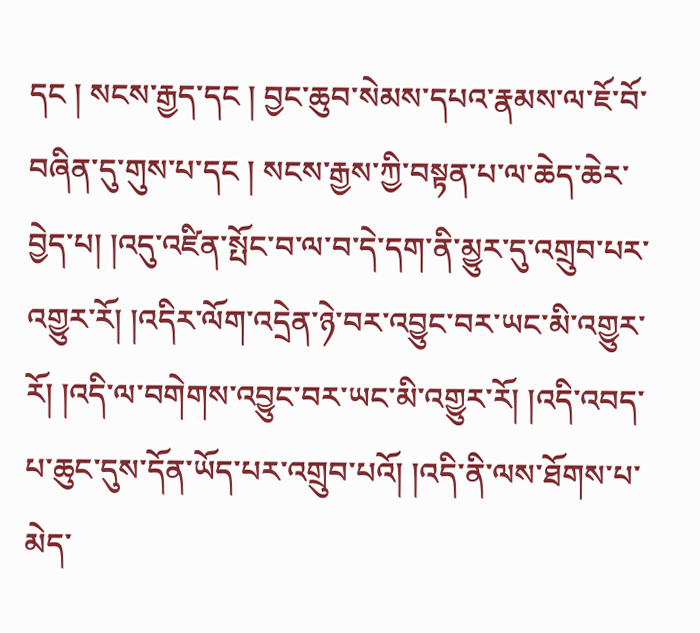དང ། སངས་རྒྱད་དང ། བྱང་ཆུབ་སེམས་དཔའ་རྣམས་ལ་ཇོ་བོ་བཞིན་དུ་གུས་པ་དང ། སངས་རྒྱས་ཀྱི་བསྟན་པ་ལ་ཆེད་ཆེར་བྱེད་པ། །འདུ་འཛིན་སྤོང་བ་ལ་བ་དེ་དག་ནི་མྱུར་དུ་འགྲུབ་པར་འགྱུར་རོ། །འདིར་ལོག་འདྲེན་ཉེ་བར་འབྱུང་བར་ཡང་མི་འགྱུར་རོ། །འདི་ལ་བགེགས་འབྱུང་བར་ཡང་མི་འགྱུར་རོ། །འདི་འབད་པ་ཆུང་དུས་དོན་ཡོད་པར་འགྲུབ་པའོ། །འདི་ནི་ལས་ཐོགས་པ་མེད་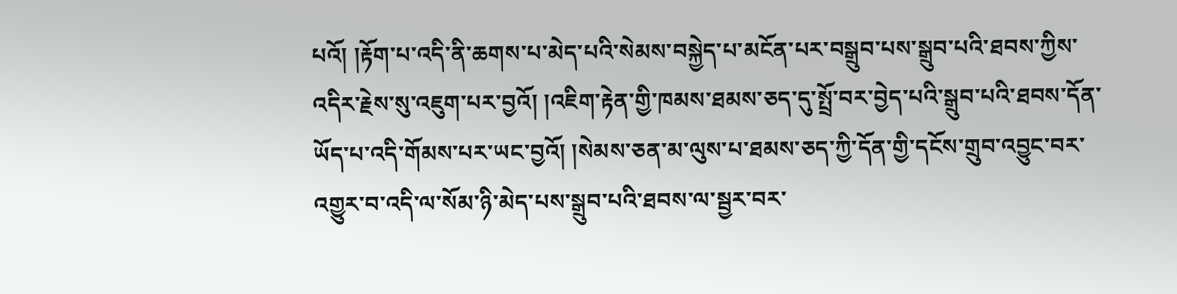པའོ། །རྟོག་པ་འདི་ནི་ཆགས་པ་མེད་པའི་སེམས་བསྐྱེད་པ་མངོན་པར་བསྒྲུབ་པས་སྒྲུབ་པའི་ཐབས་ཀྱིས་འདིར་རྗེས་སུ་འཇུག་པར་བྱའོ། །འཇིག་རྟེན་གྱི་ཁམས་ཐམས་ཅད་དུ་སྤྲོ་བར་བྱེད་པའི་སྒྲུབ་པའི་ཐབས་དོན་ཡོད་པ་འདི་གོམས་པར་ཡང་བྱའོ། །སེམས་ཅན་མ་ལུས་པ་ཐམས་ཅད་ཀྱི་དོན་གྱི་དངོས་གྲུབ་འབྱུང་བར་འགྱུར་བ་འདི་ལ་སོམ་ཉི་མེད་པས་སྒྲུབ་པའི་ཐབས་ལ་སྦྱར་བར་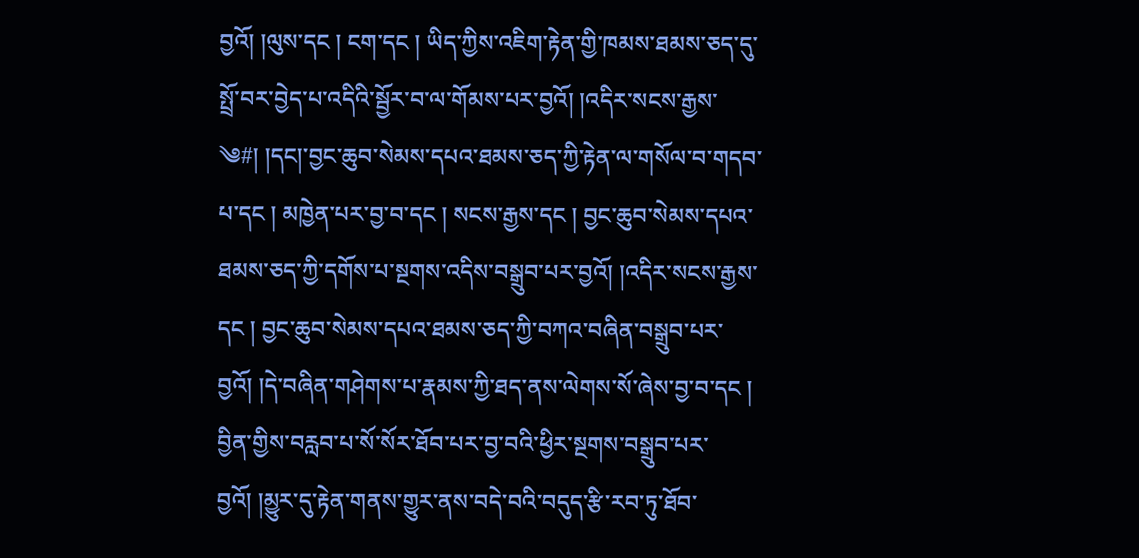བྱའོ། །ལུས་དང ། ངག་དང ། ཡིད་ཀྱིས་འཇིག་རྟེན་གྱི་ཁམས་ཐམས་ཅད་དུ་སྤྲོ་བར་བྱེད་པ་འདིའི་སྦྱོར་བ་ལ་གོམས་པར་བྱའོ། །འདིར་སངས་རྒྱས་
༄#། །དང།་བྱང་ཆུབ་སེམས་དཔའ་ཐམས་ཅད་ཀྱི་རྟེན་ལ་གསོལ་བ་གདབ་པ་དང ། མཁྱེན་པར་བྱ་བ་དང ། སངས་རྒྱས་དང ། བྱང་ཆུབ་སེམས་དཔའ་ཐམས་ཅད་ཀྱི་དགོས་པ་སྔགས་འདིས་བསྒྲུབ་པར་བྱའོ། །འདིར་སངས་རྒྱས་དང ། བྱང་ཆུབ་སེམས་དཔའ་ཐམས་ཅད་ཀྱི་བཀའ་བཞིན་བསྒྲུབ་པར་བྱའོ། །དེ་བཞིན་གཤེགས་པ་རྣམས་ཀྱི་ཐད་ནས་ལེགས་སོ་ཞེས་བྱ་བ་དང ། བྱིན་གྱིས་བརླབ་པ་སོ་སོར་ཐོབ་པར་བྱ་བའི་ཕྱིར་སྔགས་བསྒྲུབ་པར་བྱའོ། །མྱུར་དུ་རྟེན་གནས་གྱུར་ནས་བདེ་བའི་བདུད་རྩི་རབ་ཏུ་ཐོབ་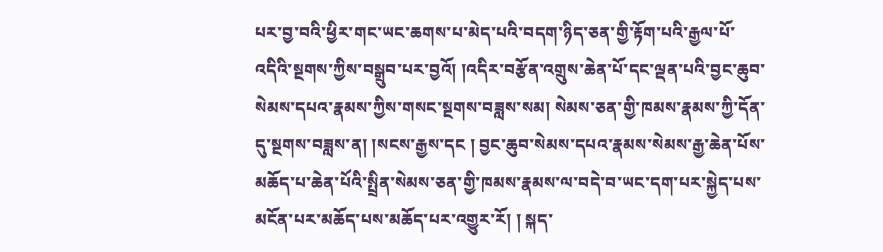པར་བྱ་བའི་ཕྱིར་གང་ཡང་ཆགས་པ་མེད་པའི་བདག་ཉིད་ཅན་གྱི་རྟོག་པའི་རྒྱལ་པོ་འདིའི་སྔགས་ཀྱིས་བསྒྲུབ་པར་བྱའོ། །འདིར་བརྩོན་འགྲུས་ཆེན་པོ་དང་ལྡན་པའི་བྱང་ཆུབ་སེམས་དཔའ་རྣམས་ཀྱིས་གསང་སྔགས་བཟླས་སམ། སེམས་ཅན་གྱི་ཁམས་རྣམས་ཀྱི་དོན་དུ་སྔགས་བཟླས་ན། །སངས་རྒྱས་དང ། བྱང་ཆུབ་སེམས་དཔའ་རྣམས་སེམས་རྒྱ་ཆེན་པོས་མཆོད་པ་ཆེན་པོའི་སྤྲིན་སེམས་ཅན་གྱི་ཁམས་རྣམས་ལ་བདེ་བ་ཡང་དག་པར་སྐྱེད་པས་མངོན་པར་མཆོད་པས་མཆོད་པར་འགྱུར་རོ། ། སྐད་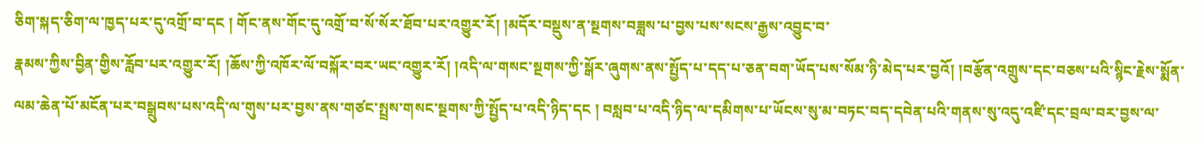ཅིག་སྐད་ཅིག་ལ་ཁྱད་པར་དུ་འགྲོ་བ་དང ། གོང་ནས་གོང་དུ་འགྲོ་བ་སོ་སོར་ཐོབ་པར་འགྱུར་རོ། །མདོར་བསྡུས་ན་སྔགས་བཟླས་པ་བྱས་པས་སངས་རྒྱས་འབྱུང་བ་
རྣམས་ཀྱིས་བྱིན་གྱིས་རློབ་པར་འགྱུར་རོ། །ཆོས་ཀྱི་འཁོར་ལོ་བསྐོར་བར་ཡང་འགྱུར་རོ། །འདི་ལ་གསང་སྔགས་ཀྱི་སྒོར་ཞུགས་ནས་སྤྱོད་པ་དད་པ་ཅན་བག་ཡོད་པས་སོམ་ཉི་མེད་པར་བྱའོ། །བརྩོན་འགྲུས་དང་བཅས་པའི་སྙིང་རྗེས་སྨོན་ལམ་ཆེན་པོ་མངོན་པར་བསྒྲུབས་པས་འདི་ལ་གུས་པར་བྱས་ནས་གཙང་སྤྲས་གསང་སྔགས་ཀྱི་སྤྱོད་པ་འདི་ཉིད་དང ། བསླབ་པ་འདི་ཉིད་ལ་དམིགས་པ་ཡོངས་སུ་མ་བཏང་བད་དབེན་པའི་གནས་སུ་འདུ་འཛི་དང་བྲལ་བར་བྱས་ལ་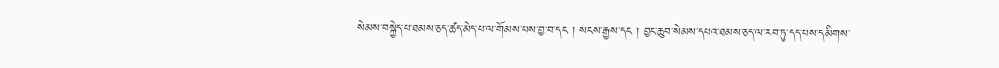སེམས་བསྐྱེད་པ་ཐམས་ཅད་ཚད་མེད་པ་ལ་གོམས་པས་བྱ་བ་དང ། སངས་རྒྱས་དང ། བྱང་ཆུབ་སེམས་དཔའ་ཐམས་ཅད་ལ་རབ་ཏུ་དད་པས་དམིགས་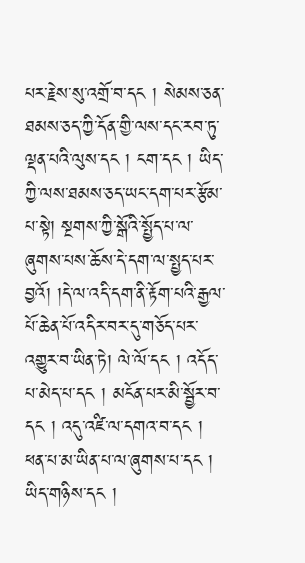པར་རྗེས་སུ་འགྲོ་བ་དང ། སེམས་ཅན་ཐམས་ཅད་ཀྱི་དོན་གྱི་ལས་དང་རབ་ཏུ་ལྡན་པའི་ལུས་དང ། ངག་དང ། ཡིད་ཀྱི་ལས་ཐམས་ཅད་ཡང་དག་པར་རྩོམ་པ་སྟེ། སྔགས་ཀྱི་སྒོའི་སྤྱོད་པ་ལ་ཞུགས་པས་ཆོས་དེ་དག་ལ་སྤྱད་པར་བྱའོ། །དེ་ལ་འདི་དག་ནི་རྟོག་པའི་རྒྱལ་པོ་ཆེན་པོ་འདིར་བར་དུ་གཅོད་པར་འགྱུར་བ་ཡིན་ཏེ། ལེ་ལོ་དང ། འདོད་པ་མེད་པ་དང ། མངོན་པར་མི་སྦྱོར་བ་དང ། འདུ་འཛི་ལ་དགའ་བ་དང ། ཕན་པ་མ་ཡིན་པ་ལ་ཞུགས་པ་དང ། ཡིད་གཉིས་དང །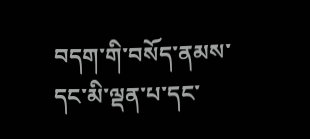བདག་གི་བསོད་ནམས་དང་མི་ལྡན་པ་དང་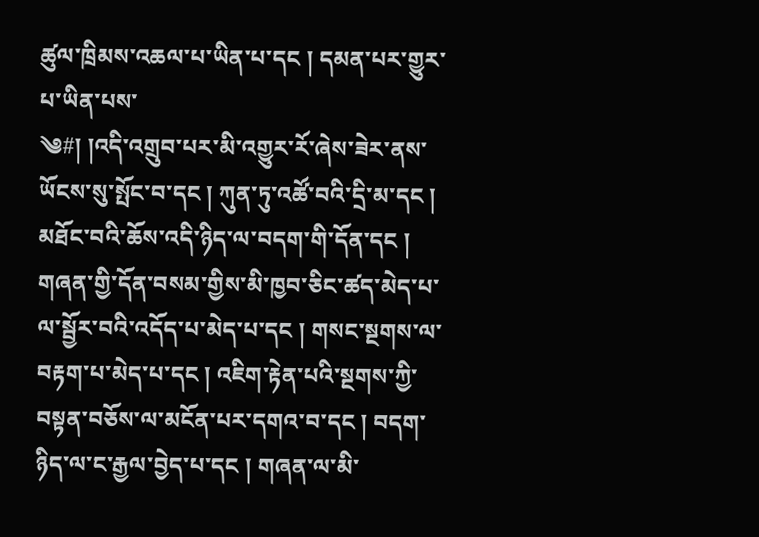ཚུལ་ཁྲིམས་འཆལ་པ་ཡིན་པ་དང ། དམན་པར་གྱུར་པ་ཡིན་པས་
༄#། །འདི་འགྲུབ་པར་མི་འགྱུར་རོ་ཞེས་ཟེར་ནས་ཡོངས་སུ་སྤོང་བ་དང ། ཀུན་ཏུ་འཚོ་བའི་དྲི་མ་དང ། མཐོང་བའི་ཆོས་འདི་ཉིད་ལ་བདག་གི་དོན་དང ། གཞན་གྱི་དོན་བསམ་གྱིས་མི་ཁྱབ་ཅིང་ཚད་མེད་པ་ལ་སྦྱོར་བའི་འདོད་པ་མེད་པ་དང ། གསང་སྔགས་ལ་བརྟག་པ་མེད་པ་དང ། འཇིག་རྟེན་པའི་སྔགས་ཀྱི་བསྟན་བཅོས་ལ་མངོན་པར་དགའ་བ་དང ། བདག་ཉིད་ལ་ང་རྒྱལ་བྱེད་པ་དང ། གཞན་ལ་མི་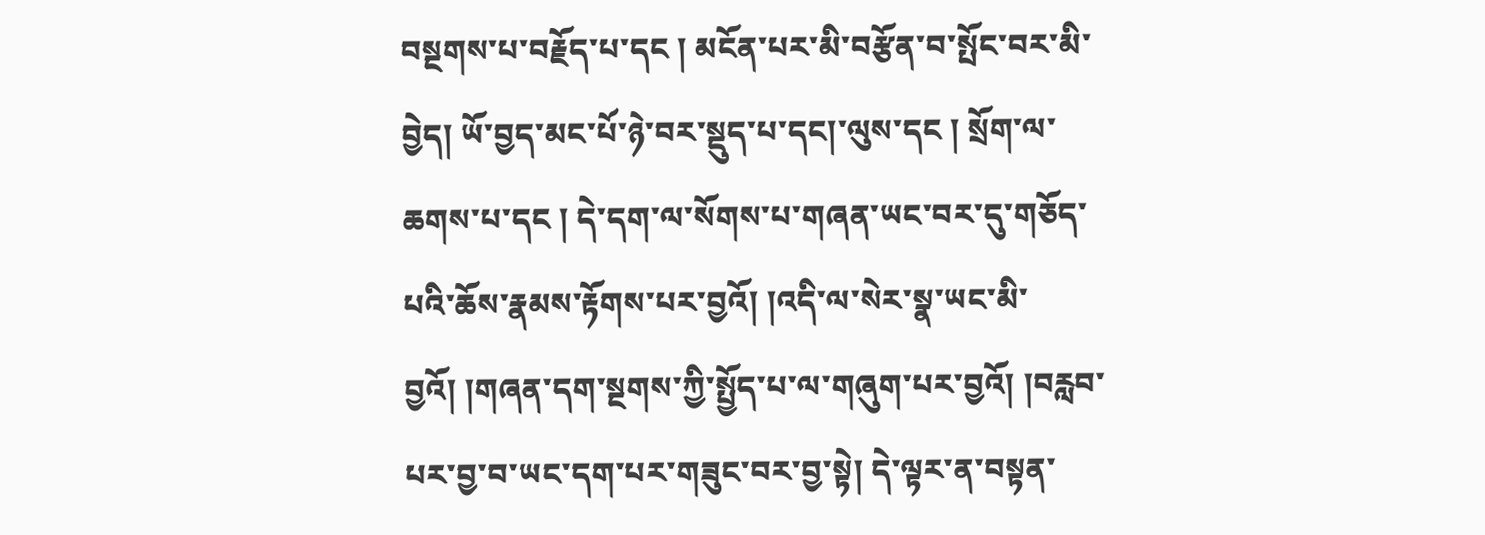བསྔགས་པ་བརྗོད་པ་དང ། མངོན་པར་མི་བརྩོན་བ་སྤོང་བར་མི་བྱེད། ཡོ་བྱད་མང་པོ་ཉེ་བར་སྡུད་པ་དང།་ལུས་དང ། སྲོག་ལ་ཆགས་པ་དང ། དེ་དག་ལ་སོགས་པ་གཞན་ཡང་བར་དུ་གཅོད་པའི་ཆོས་རྣམས་རྟོགས་པར་བྱའོ། །འདི་ལ་སེར་སྣ་ཡང་མི་བྱའོ། །གཞན་དག་སྔགས་ཀྱི་སྤྱོད་པ་ལ་གཞུག་པར་བྱའོ། །བརླབ་པར་བྱ་བ་ཡང་དག་པར་གཟུང་བར་བྱ་སྟེ། དེ་ལྟར་ན་བསྟན་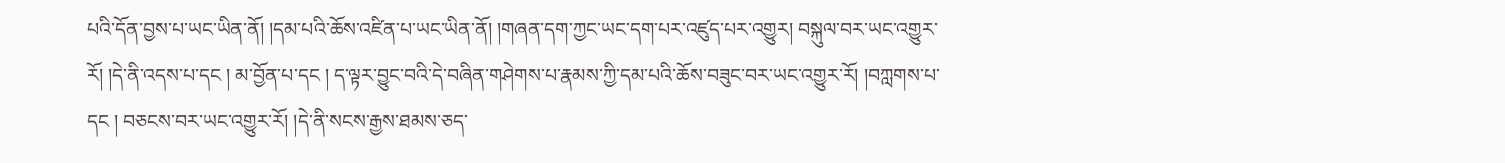པའི་དོན་བྱས་པ་ཡང་ཡིན་ནོ། །དམ་པའི་ཆོས་འཛིན་པ་ཡང་ཡིན་ནོ། །གཞན་དག་ཀྱང་ཡང་དག་པར་འཛུད་པར་འགྱུར། བསྐུལ་བར་ཡང་འགྱུར་རོ། །དེ་ནི་འདས་པ་དང ། མ་བྱོན་པ་དང ། ད་ལྟར་བྱུང་བའི་དེ་བཞིན་གཤེགས་པ་རྣམས་ཀྱི་དམ་པའི་ཆོས་བཟུང་བར་ཡང་འགྱུར་རོ། །བཀླགས་པ་དང ། བཅངས་བར་ཡང་འགྱུར་རོ། །དེ་ནི་སངས་རྒྱས་ཐམས་ཅད་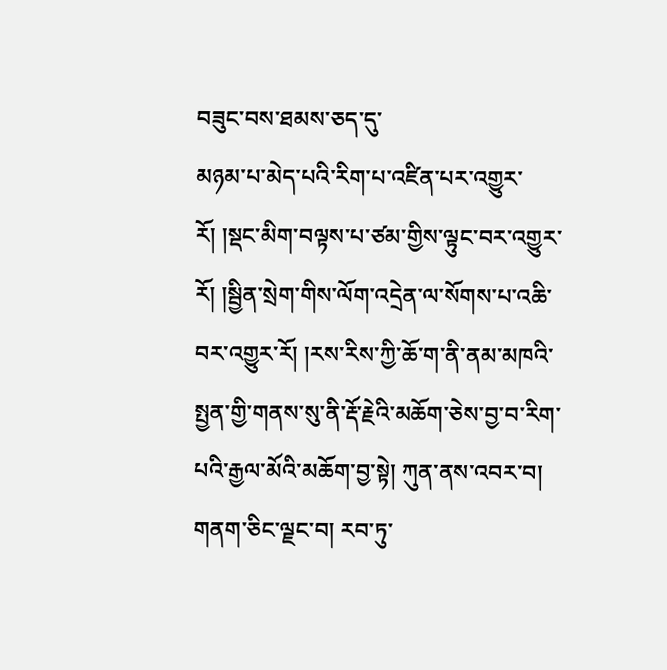བཟུང་བས་ཐམས་ཅད་དུ་
མཉམ་པ་མེད་པའི་རིག་པ་འཛིན་པར་འགྱུར་རོ། །སྡང་མིག་བལྟས་པ་ཙམ་གྱིས་ལྟུང་བར་འགྱུར་རོ། །སྦྱིན་སྲེག་གིས་ལོག་འདྲེན་ལ་སོགས་པ་འཆི་བར་འགྱུར་རོ། །རས་རིས་ཀྱི་ཆོ་ག་ནི་ནམ་མཁའི་སྤྱན་གྱི་གནས་སུ་ནི་རྡོ་རྗེའི་མཆོག་ཅེས་བྱ་བ་རིག་པའི་རྒྱལ་མོའི་མཆོག་བྱ་སྟེ། ཀུན་ནས་འབར་བ། གནག་ཅིང་ལྗང་བ། རབ་ཏུ་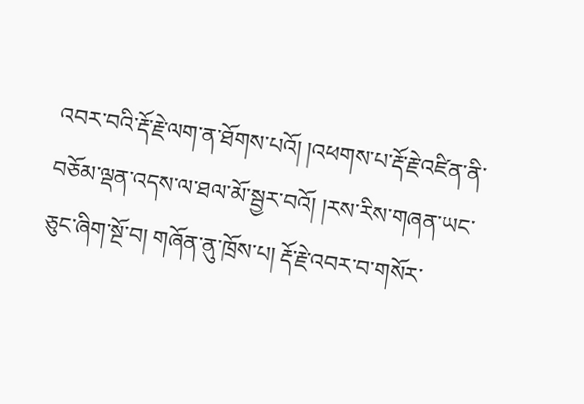འབར་བའི་རྡོ་རྗེ་ལག་ན་ཐོགས་པའོ། །འཕགས་པ་རྡོ་རྗེ་འཛིན་ནི་བཅོམ་ལྡན་འདས་ལ་ཐལ་མོ་སྦྱར་བའོ། །རས་རིས་གཞན་ཡང་ཅུང་ཞིག་སྔོ་བ། གཞོན་ནུ་ཁྲོས་པ། རྡོ་རྗེ་འབར་བ་གསོར་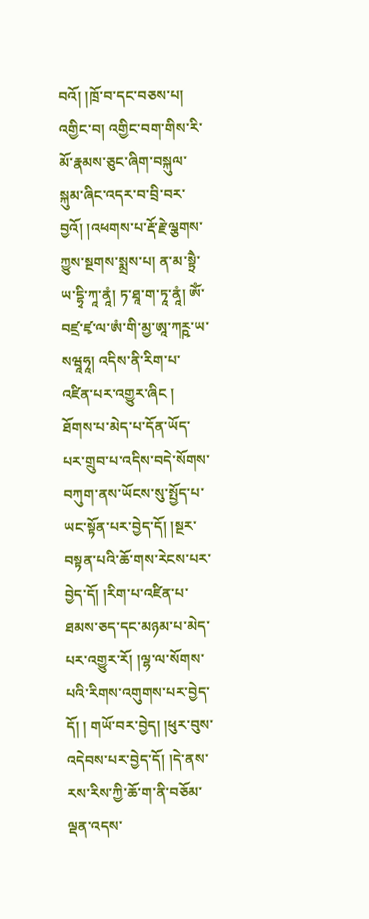བའོ། །ཁྲོ་བ་དང་བཅས་པ། འགྱིང་བ། འགྱིང་བག་གིས་རི་མོ་རྣམས་ཅུང་ཞིག་བསྐུལ་སྐུམ་ཞིང་འདར་བ་བྲི་བར་བྱའོ། །འཕགས་པ་རྡོ་རྗེ་ལྕགས་ཀྱུས་སྔགས་སྨྲས་པ། ན་མ་སྟྲཻ་ཡ་དྷྭི་ཀཱ་ནཱཾ། ཏ་ཐཱ་ག་ཏཱ་ནཱཾ། ཨོཾ་བཛྲ་ཛྭ་ལ་ཨཾ་གི་མྱ་ཨཱ་ཀཪྵ་ཡ་སཝཱཧཱ། འདིས་ནི་རིག་པ་འཛིན་པར་འགྱུར་ཞིང ། ཐོགས་པ་མེད་པ་དོན་ཡོད་པར་གྲུབ་པ་འདིས་བདེ་སོགས་བཀུག་ནས་ཡོངས་སུ་སྤྱོད་པ་ཡང་སྟོན་པར་བྱེད་དོ། །སྔར་བསྟན་པའི་ཆོ་གས་རེངས་པར་བྱེད་དོ། །རིག་པ་འཛིན་པ་ཐམས་ཅད་དང་མཉམ་པ་མེད་པར་འགྱུར་རོ། །ལྷ་ལ་སོགས་པའི་རིགས་འགུགས་པར་བྱེད་དོ། ། གཡོ་བར་བྱེད། །ཕུར་བུས་འདེབས་པར་བྱེད་དོ། །དེ་ནས་རས་རིས་ཀྱི་ཆོ་ག་ནི་བཅོམ་ལྡན་འདས་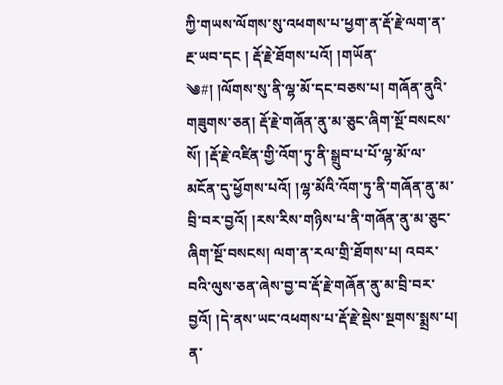ཀྱི་གཡས་ལོགས་སུ་འཕགས་པ་ཕྱག་ན་རྡོ་རྗེ་ལག་ན་རྔ་ཡབ་དང ། རྡོ་རྗེ་ཐོགས་པའོ། །གཡོན་
༄#། །ལོགས་སུ་ནི་ལྷ་མོ་དང་བཅས་པ། གཞོན་ནུའི་གཟུགས་ཅན། རྡོ་རྗེ་གཞོན་ནུ་མ་ཅུང་ཞིག་སྔོ་བསངས་སོ། །རྡོ་རྗེ་འཛིན་གྱི་འོག་ཏུ་ནི་སྒྲུབ་པ་པོ་ལྷ་མོ་ལ་མངོན་དུ་ཕྱོགས་པའོ། །ལྷ་མོའི་འོག་ཏུ་ནི་གཞོན་ནུ་མ་བྲི་བར་བྱའོ། །རས་རིས་གཉིས་པ་ནི་གཞོན་ནུ་མ་ཅུང་ཞིག་སྔོ་བསངས། ལག་ན་རལ་གྲི་ཐོགས་པ། འབར་བའི་ལུས་ཅན་ཞེས་བྱ་བ་རྡོ་རྗེ་གཞོན་ནུ་མ་བྲི་བར་བྱའོ། །དེ་ནས་ཡང་འཕགས་པ་རྡོ་རྗེ་སྡེས་སྔགས་སྨྲས་པ། ན་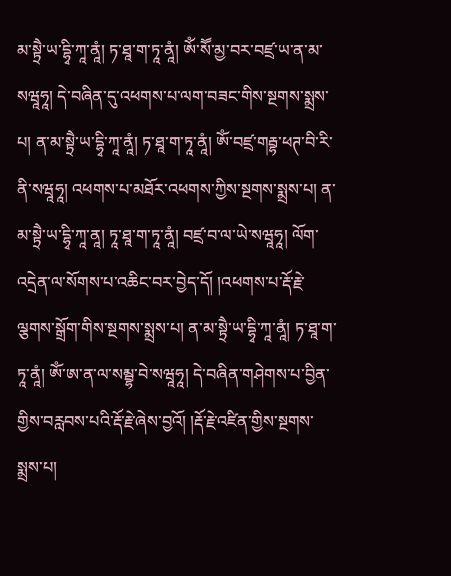མ་སྟྲཻ་ཡ་དྷྭི་ཀཱ་ནཱཾ། ཏ་ཐཱ་ག་ཏཱ་ནཱཾ། ཨོཾ་སཽ་མྱ་བར་བཛྲ་ཡ་ན་མ་སཝཱཧཱ། དེ་བཞིན་དུ་འཕགས་པ་ལག་བཟང་གིས་སྔགས་སྨྲས་པ། ན་མ་སྟྲཻ་ཡ་དྷྭི་ཀཱ་ནཱཾ། ཏ་ཐཱ་ག་ཏཱ་ནཱཾ། ཨོཾ་བཛྲ་གརྦྷ་ཕཊ་བི་རི་ནི་སཝཱཧཱ། འཕགས་པ་མཐོར་འཕགས་ཀྱིས་སྔགས་སྨྲས་པ། ན་མ་སྟྲཻ་ཡ་དྷྭི་ཀཱ་ནཱ། ཏཱ་ཐཱ་ག་ཏཱ་ནཱཾ། བཛྲ་བ་ལ་ཡེ་སཝཱཧཱ། ལོག་འདྲེན་ལ་སོགས་པ་འཆིང་བར་བྱེད་དོ། །འཕགས་པ་རྡོ་རྗེ་ལྕགས་སྒྲོག་གིས་སྔགས་སྨྲས་པ། ན་མ་སྟྲཻ་ཡ་དྷྭི་ཀཱ་ནཱཾ། ཏ་ཐཱ་ག་ཏཱ་ནཱཾ། ཨོཾ་ཨ་ན་ལ་སམྦྷ་བེ་སཝཱཧཱ། དེ་བཞིན་གཤེགས་པ་བྱིན་གྱིས་བརླབས་པའི་རྡོ་རྗེ་ཞེས་བྱའོ། །རྡོ་རྗེ་འཛིན་གྱིས་སྔགས་སྨྲས་པ།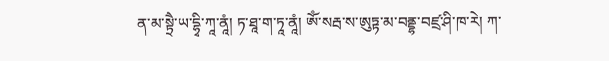ན་མ་སྟྲཻ་ཡ་དྷྭི་ཀཱ་ནཱཾ། ཏ་ཐཱ་ག་ཏཱ་ནཱཾ། ཨོཾ་སརྦ་ས་ཨུཏྟ་མ་བནྡྷ་བཛྲ་ཤི་ཁ་རེ། ཀ་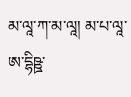མ་ལཱ་ཀ་མ་ལཱ། མ་པ་ལཱ་ཨ་དྷིཥྛ་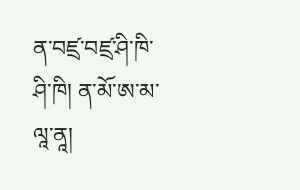ན་བཛྲ་བཛྲ་ཤི་ཁི་ཤི་ཁི། ན་མོ་ཨ་མ་ལཱ་ནཱ།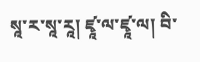སཱ་ར་སཱ་རཱ། ཛྭཱ་ལ་ཛྭཱ་ལ། བི་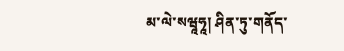མ་ལེ་སཝཱཧཱ། ཤིན་ཏུ་གནོད་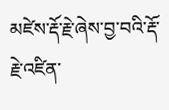མཛེས་རྡོ་རྗེ་ཞེས་བྱ་བའི་རྡོ་རྗེ་འཛིན་